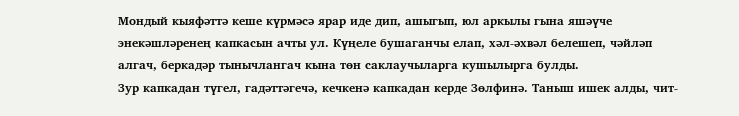Мондый кыяфәттә кеше күрмәсә ярар иде дип, ашыгып, юл аркылы гына яшәүче энекәшләренең капкасын ачты ул. Күңеле бушаганчы елап, хәл-әхвәл белешеп, чәйләп алгач, беркадәр тынычлангач кына төн саклаучыларга кушылырга булды.
Зур капкадан түгел, гадәттәгечә, кечкенә капкадан керде Зөлфинә. Таныш ишек алды, чит-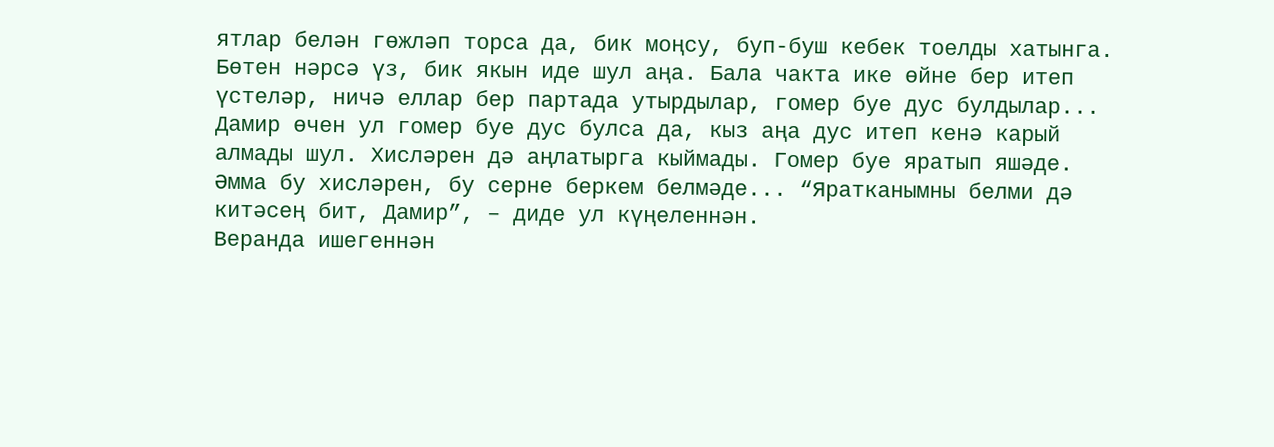ятлар белән гөжләп торса да, бик моңсу, буп-буш кебек тоелды хатынга. Бөтен нәрсә үз, бик якын иде шул аңа. Бала чакта ике өйне бер итеп үстеләр, ничә еллар бер партада утырдылар, гомер буе дус булдылар... Дамир өчен ул гомер буе дус булса да, кыз аңа дус итеп кенә карый алмады шул. Хисләрен дә аңлатырга кыймады. Гомер буе яратып яшәде. Әмма бу хисләрен, бу серне беркем белмәде... “Яратканымны белми дә китәсең бит, Дамир”, – диде ул күңеленнән.
Веранда ишегеннән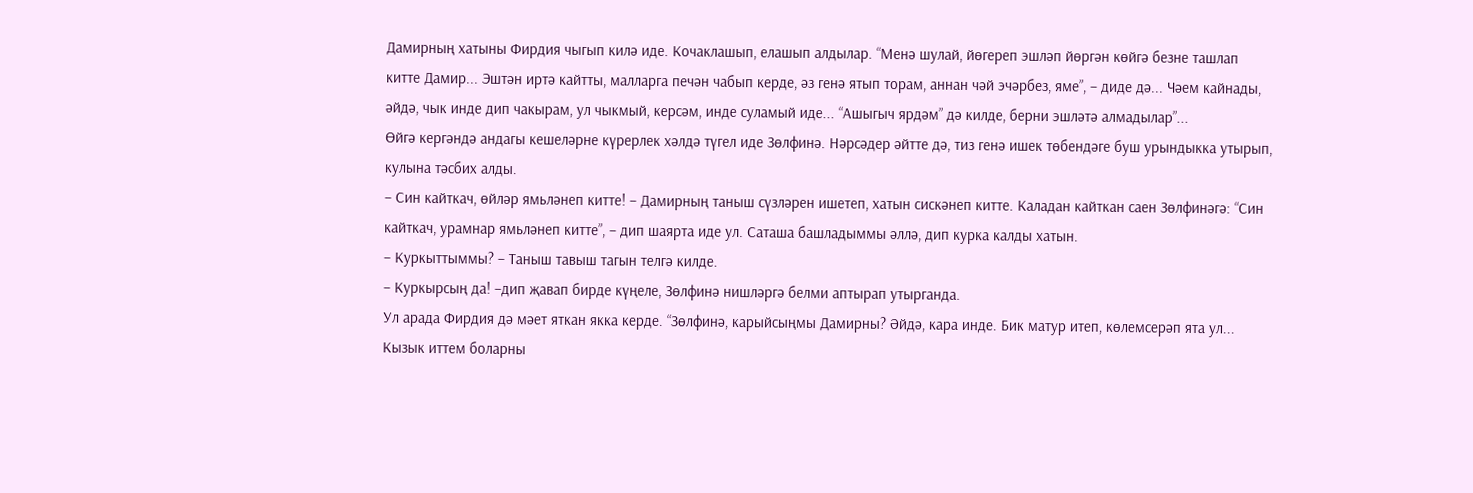Дамирның хатыны Фирдия чыгып килә иде. Кочаклашып, елашып алдылар. “Менә шулай, йөгереп эшләп йөргән көйгә безне ташлап китте Дамир... Эштән иртә кайтты, малларга печән чабып керде, әз генә ятып торам, аннан чәй эчәрбез, яме”, – диде дә... Чәем кайнады, әйдә, чык инде дип чакырам, ул чыкмый, керсәм, инде суламый иде... “Ашыгыч ярдәм” дә килде, берни эшләтә алмадылар”...
Өйгә кергәндә андагы кешеләрне күрерлек хәлдә түгел иде Зөлфинә. Нәрсәдер әйтте дә, тиз генә ишек төбендәге буш урындыкка утырып, кулына тәсбих алды.
– Син кайткач, өйләр ямьләнеп китте! – Дамирның таныш сүзләрен ишетеп, хатын сискәнеп китте. Каладан кайткан саен Зөлфинәгә: “Син кайткач, урамнар ямьләнеп китте”, – дип шаярта иде ул. Саташа башладыммы әллә, дип курка калды хатын.
– Куркыттыммы? – Таныш тавыш тагын телгә килде.
– Куркырсың да! –дип җавап бирде күңеле, Зөлфинә нишләргә белми аптырап утырганда.
Ул арада Фирдия дә мәет яткан якка керде. “Зөлфинә, карыйсыңмы Дамирны? Әйдә, кара инде. Бик матур итеп, көлемсерәп ята ул... Кызык иттем боларны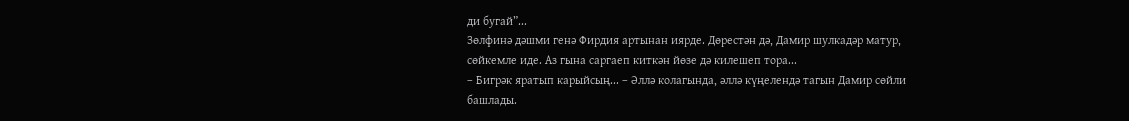ди бугай”...
Зөлфинә дәшми генә Фирдия артынан иярде. Дөрестән дә, Дамир шулкадәр матур, сөйкемле иде. Аз гына саргаеп киткән йөзе дә килешеп тора...
– Бигрәк яратып карыйсың... – Әллә колагында, әллә күңелендә тагын Дамир сөйли башлады.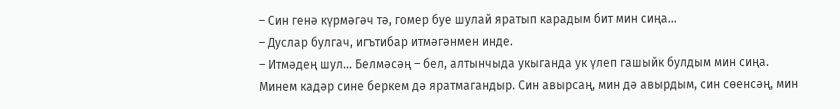– Син генә күрмәгәч тә, гомер буе шулай яратып карадым бит мин сиңа...
– Дуслар булгач, игътибар итмәгәнмен инде.
– Итмәдең шул... Белмәсәң – бел, алтынчыда укыганда ук үлеп гашыйк булдым мин сиңа. Минем кадәр сине беркем дә яратмагандыр. Син авырсаң, мин дә авырдым, син сөенсәң, мин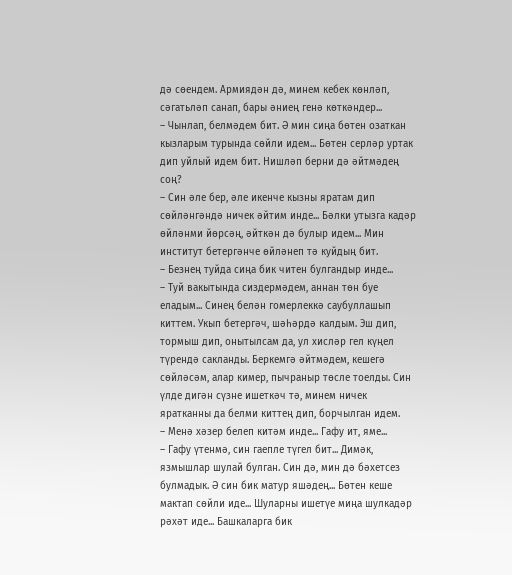дә сөендем. Армиядән дә, минем кебек көнләп, сәгатьләп санап, бары әниең генә көткәндер...
– Чынлап, белмәдем бит. Ә мин сиңа бөтен озаткан кызларым турында сөйли идем... Бөтен серләр уртак дип уйлый идем бит. Нишләп берни дә әйтмәдең соң?
– Син әле бер, әле икенче кызны яратам дип сөйләнгәндә ничек әйтим инде... Бәлки утызга кадәр өйләнми йөрсәң, әйткән дә булыр идем... Мин институт бетергәнче өйләнеп тә куйдың бит.
– Безнең туйда сиңа бик читен булгандыр инде...
– Туй вакытында сиздермәдем, аннан төн буе еладым... Синең белән гомерлеккә саубуллашып киттем. Укып бетергәч, шәһәрдә калдым. Эш дип, тормыш дип, онытылсам да, ул хисләр гел күңел түрендә сакланды. Беркемгә әйтмәдем, кешегә сөйләсәм, алар кимер, пычраныр төсле тоелды. Син үлде дигән сүзне ишеткәч тә, минем ничек яратканны да белми киттең дип, борчылган идем.
– Менә хәзер белеп китәм инде... Гафу ит, яме...
– Гафу үтенмә, син гаепле түгел бит... Димәк, язмышлар шулай булган. Син дә, мин дә бәхетсез булмадык. Ә син бик матур яшәдең... Бөтен кеше мактап сөйли иде... Шуларны ишетүе миңа шулкадәр рәхәт иде... Башкаларга бик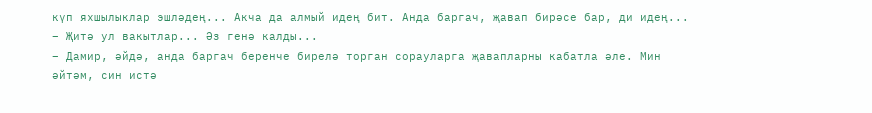күп яхшылыклар эшләдең... Акча да алмый идең бит. Анда баргач, җавап бирәсе бар, ди идең...
– Җитә ул вакытлар... Әз генә калды...
– Дамир, әйдә, анда баргач беренче бирелә торган сорауларга җавапларны кабатла әле. Мин әйтәм, син истә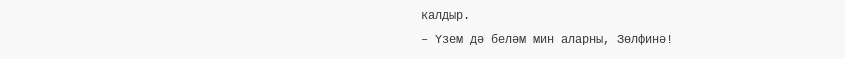калдыр.
– Үзем дә беләм мин аларны, Зөлфинә!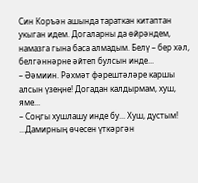Син Коръән ашында тараткан китаптан укыган идем. Догаларны да өйрәндем, намазга гына баса алмадым. Белү – бер хәл, белгәннәрне әйтеп булсын инде...
– Әәмиин. Рәхмәт фәрештәләре каршы алсын үзеңне! Догадан калдырмам, хуш, яме...
– Соңгы хушлашу инде бу... Хуш, дустым!
...Дамирның өчесен үткәргән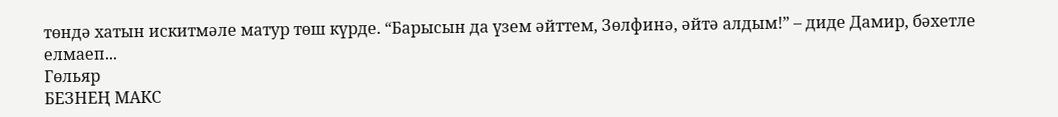төндә хатын искитмәле матур төш күрде. “Барысын да үзем әйттем, Зөлфинә, әйтә алдым!” – диде Дамир, бәхетле елмаеп...
Гөльяр
БЕЗНЕҢ МАКС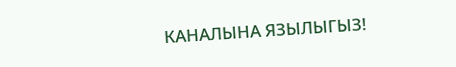КАНАЛЫНА ЯЗЫЛЫГЫЗ!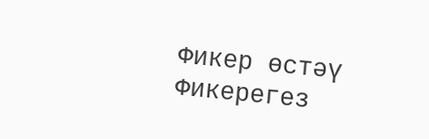Фикер өстәү
Фикерегез